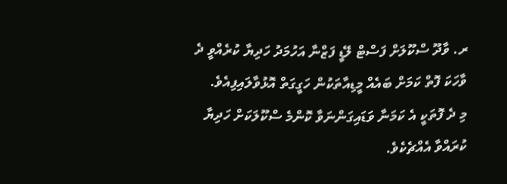ރ. ވާދޫ ސްކޫލަށް ފަސްޓް ލޭޑީ ފަޒްނާ އަހުމަދު ހަދިޔާ ކުރެއްވީ ދެ ވާހަކަ ފޮތް ކަމަށް ބައެއް މީޑިއާތަކުން ހަގީގަތް އޮޅުވާލައިފިއެވެ.
މި ދެ ފޮތަކީ އެ ކަމަނާ ވަޑައިގަންނަވާ ކޮންމެ ސްކޫލަކަށް ހަދިޔާ ކުރައްވާ އެއްޗެކެވެ.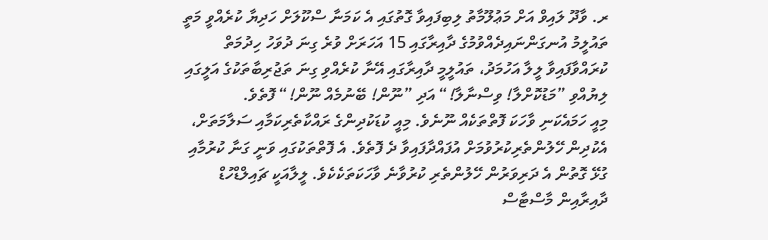ރ. ވާދޫ ލައިވް އަށް މަޢުލޫމާތު ލިބިފައިވާ ގޮތުގައި އެ ކަމަނާ ސްކޫލަށް ހަދިޔާ ކުރެއްވީ މަތީ ތައުލީމު އުނގަންނައިދެއްވުމުގެ ދާއިރާގައި 15 އަހަރަށް ވުރެ ގިނަ ދުވަހު ހިދުމަތް ކުރައްވާފައިވާ ލީލާ އަހުމަދު، ތައުލީމީ ދާއިރާގައި އޭނާ ކުރެއްވި ގިނަ ތަޖުރިބާތަކުގެ އަލީގައި ލިޔުއްވި ”މަޑުކޮށްލާ! ވިސްނާލާ!“ އަދި ”ނޫން! ބޭނުމެއް ނޫން!“ ފޮތެވެ.
މިއީ ހަމައެކަނި ވާހަކަ ފޮތްތަކެއް ނޫނެވެ. މިއީ ކުޑަކުދިންގެ ރައްކާތެރިކަމާއި ސަލާމަތަށް، އެކުދިން ހޭލުންތެރިކުރުވުމަށް އުފައްދާފައިވާ ދެ ފޮތެވެ. އެ ފޮތްތަކުގައި ވަނީ ގަނާ ކުރުމާއި ގުޅޭ ގޮތުން އެ ދަރިވަރުން ހޭލުންތެރި ކުރުވާނެ ވާހަކަތަކެކެވެ. ލީލާއަކީ ޗައިލްޑްހުޑް ދާއިރާއިން މާސްޓާސް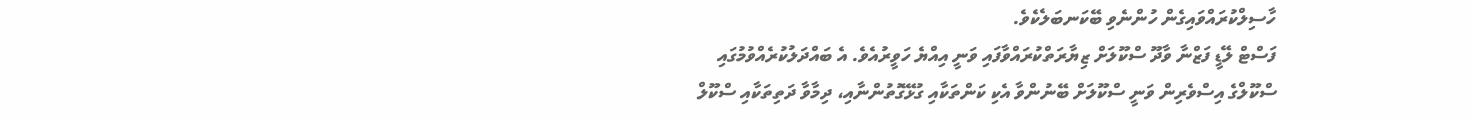ހާސިލްކުރައްވައިގެން ހުންނެވި ބޭކަނބަލެކެވެ.
ފަސްޓް ލޭޑީ ފަޒްނާ ވާދޫ ސްކޫލަށް ޒިޔާރަތްކުރައްވާފައި ވަނީ އިއްޔެ ހަވީރުއެވެ. އެ ބައްދަލުކުރެއްވުމުގައި ސްކޫލްގެ އިސްވެރިން ވަނީ ސްކޫލަށް ބޭނުންވާ އެކި ކަންތަކާއި ގުޅޭގޮތުންނާއި، ދިމާވާ ދަތިތަކާއި ސްކޫލް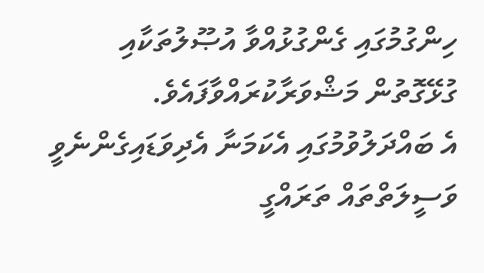ހިންގުމުގައި ގެންގުޅުއްވާ އުޞޫލުތަކާއި ގުޅޭގޮތުން މަޝްވަރާކުރައްވާފައެވެ.
އެ ބައްދަލުވުމުގައި އެކަމަނާ އެދިވަޑައިގެންނެވީ ވަސީލަތްތައް ތަރައްގީ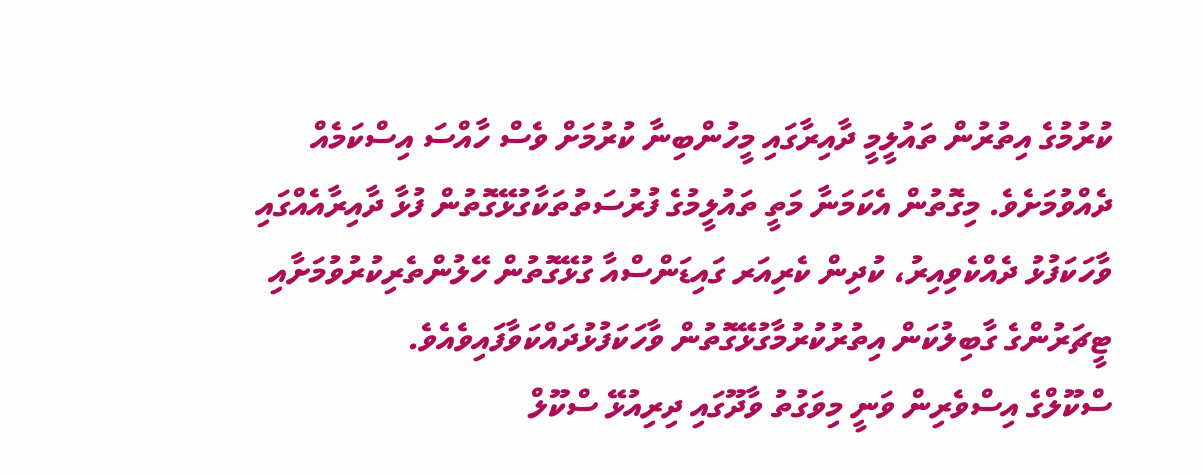ކުރުމުގެ އިތުރުން ތައުލީމީ ދާއިރާގައި މީހުންބިނާ ކުރުމަށް ވެސް ހާއްސަ އިސްކަމެއް ދެއްވުމަށެވެ. މިގޮތުން އެކަމަނާ މަތީ ތައުލީމުގެ ފުރުސަތުތަކާގުޅޭގޮތުން ފުޅާ ދާއިރާއެއްގައި ވާހަކަފުޅު ދެއްކެވިއިރު، ކުދިން ކެރިއަރ ގައިޑަންސްއާ ގުޅޭގޮތުން ހޭލުންތެރިކުރުވުމަށާއި ޓީޗަރުންގެ ގާބިލުކަން އިތުރުކުރުމާގުޅޭގޮތުން ވާހަކަފުޅުދައްކަވާފައިވެއެވެ.
ސްކޫލްގެ އިސްވެރިން ވަނީ މިވަގުތު ވާދޫގައި ދިރިއުޅޭ ސްކޫލް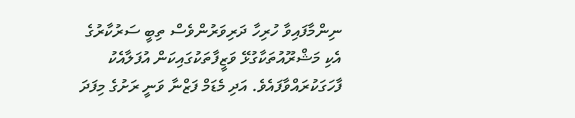ނިންމާފައިވާ ހުރިހާ ދަރިވަރުންވެސް ތިބީ ސަރުކާރުގެ އެކި މަޝްރޫއުތަކާގުޅޭ ވަޒީފާތަކުގައިކަން އުފަލާއެކު ފާހަގަކުރައްވާފައެވެ. އަދި މެޑަމް ފަޒްނާ ވަނީ ރަށުގެ މިފަދަ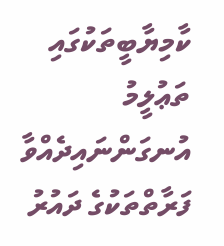ކާމިޔާބީތަކުގައި ތަޢުލީމު އުނގަންނައިދެއްވާ ފަރާތްތަކުގެ ދައުރު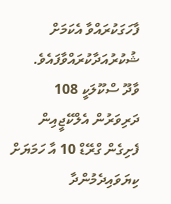ފާހަގަކުރައްވާ އެކަމަށް ޝުކުރުއަދާކުރައްވާފައެވެ.
ވާދޫ ސްކޫލަކީ 108 ދަރިވަރުން އެލްކޭޖީއިން ފެށިގެން ގްރޭޑް 10 އާ ހަމަޔަށް ކިޔަވައިދެމުންދާ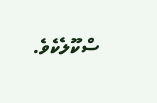ސްކޫލެކެވެ.